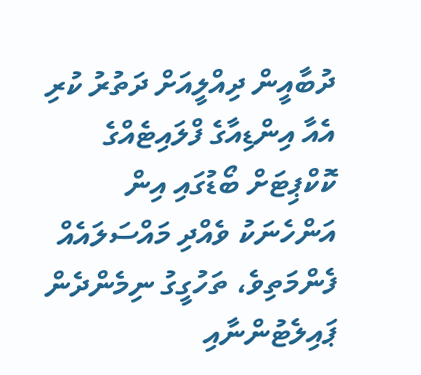ދުބާއީން ދިއްލީއަށް ދަތުރު ކުރި އެއާ އިންޑިއާގެ ފްލައިޓެއްގެ ކޮކްޕިޓަށް ބޯޑުގައި އިން އަންހެނަކު ވެއްދި މައްސަލައެއް ފެންމަތިވެ، ތަހުގީގު ނިމެންދެން ޕައިލެޓުންނާއި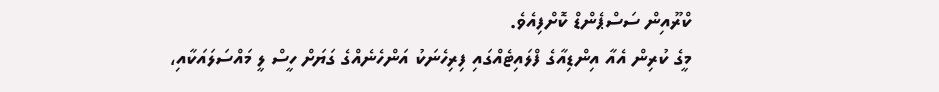ކްރޫއިން ސަސްޕެންޑް ކޮށްފިއެވެ.
މީގެ ކުރިން އެއާ އިންޑިއާގެ ފްލައިޓެއްގައި ފިރިހެނަކު އަންހެނެއްގެ ގަޔަށް ހީސް ލީ މައްސަލައަކާއި،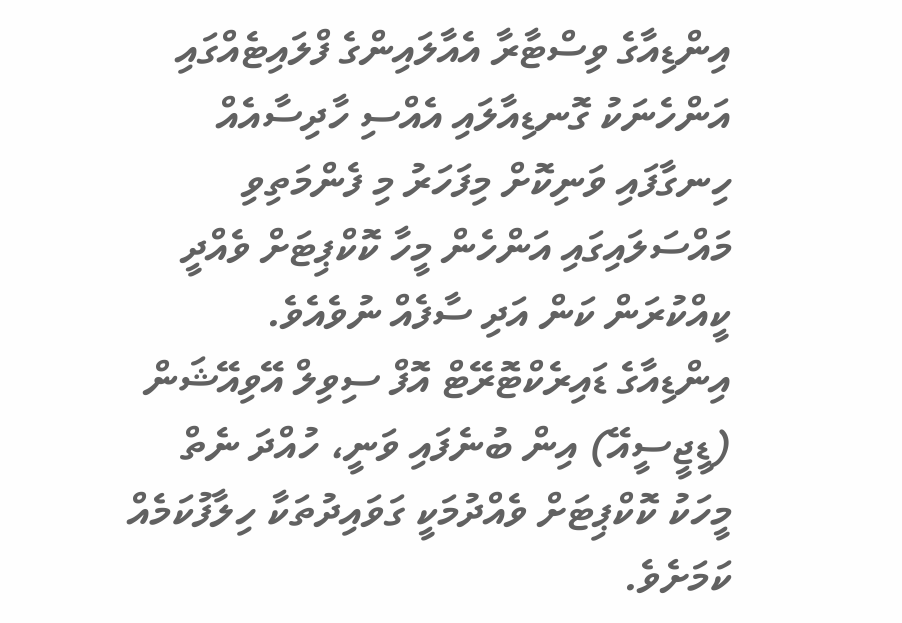އިންޑިއާގެ ވިސްޓާރާ އެއާލައިންގެ ފްލައިޓެއްގައި އަންހެނަކު ގޮނޑިއާލައި އެއްސި ހާދިސާއެއް ހިނގާފައި ވަނިކޮށް މިފަހަރު މި ފެންމަތިވި މައްސަލައިގައި އަންހެން މީހާ ކޮކްޕިޓަށް ވެއްދީ ކީއްކުރަން ކަން އަދި ސާފެއް ނުވެއެވެ.
އިންޑިއާގެ ޑައިރެކްޓޮރޭޓް އޮފް ސިވިލް އޭވިއޭޝަން (ޑީޖީސީއޭ) އިން ބުނެފައި ވަނީ، ހުއްދަ ނެތް މީހަކު ކޮކްޕިޓަށް ވެއްދުމަކީ ގަވައިދުތަކާ ހިލާފުކަމެއް ކަމަށެވެ.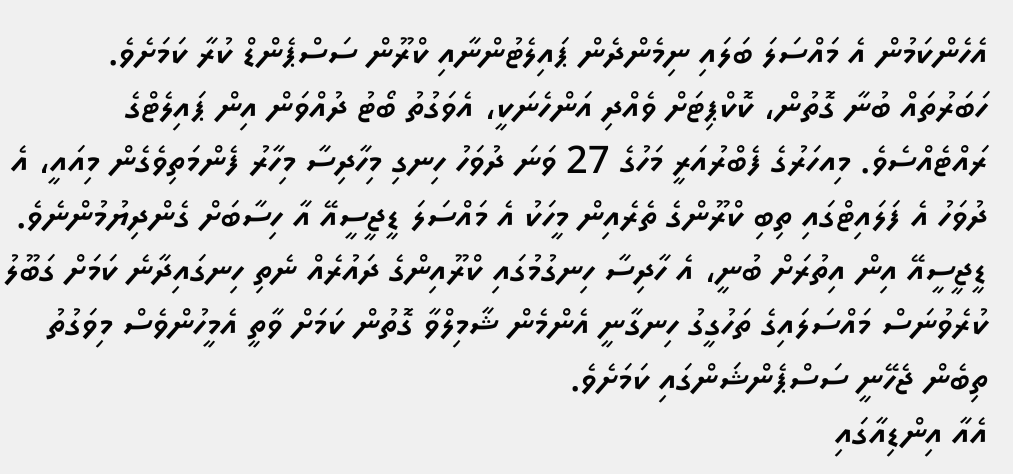އެހެންކަމުން އެ މައްސަލަ ބަލައި ނިމެންދެން ޕައިލެޓުންނާއި ކްރޫން ސަސްޕެންޑް ކުރާ ކަމަށެވެ.
ހަބަރުތައް ބުނާ ގޮތުން، ކޮކްޕިޓަށް ވެއްދި އަންހެނަކީ، އެވަގުތު ބޯޓު ދުއްވަން އިން ޕައިލެޓްގެ ރައްޓެއްސެވެ. މިއހަރުގެ ފެބްރުއަރީ މަހުގެ 27 ވަނަ ދުވަހު ހިނގި މިހާދިސާ މިހާރު ފެންމަތިވެގެން މިއައީ، އެ ދުވަހު އެ ފަލައިޓްގައި ތިބި ކްރޫންގެ ތެރެއިން މީހަކު އެ މައްސަލަ ޑީޖީސީއޭ އާ ހިސާބަށް ގެންދިޔުމުންނެވެ.
ޑީޖީސީއޭ އިން އިތުރަށް ބުނީ، އެ ހާދިސާ ހިނގުމުގައި ކްރޫއިންގެ ދައުރެއް ނެތި ހިނގައިދާނެ ކަމަށް ގަބޫލު ކުރެވުނަސް މައްސަލައިގެ ތަހުގީގު ހިނގާނީ އެންމެން ޝާމިލްވާ ގޮތުން ކަމަށް ވާތީ އެމީހުންވެސް މިވަގުތު ތިބެން ޖެހޭނީ ސަސްޕެންޝަންގައި ކަމަށެވެ.
އެއާ އިންޑިއާގައި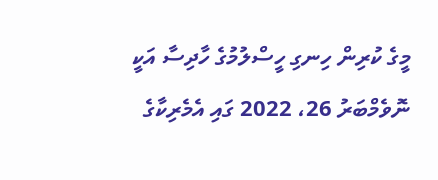މީގެ ކުރިން ހިނގި ހީސްލުމުގެ ހާދިސާ އަކީ ނޮވެމްބަރު 26، 2022 ގައި އެމެރިކާގެ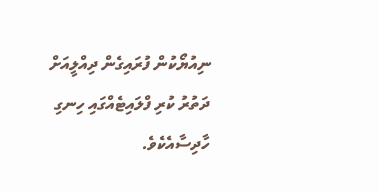ނިއުޔޯކުން ފުރައިގެން ދިއްލީއަށް ދަތުރު ކުރި ފްލައިޓެއްގައި ހިނގި ހާދިސާއެކެވެ.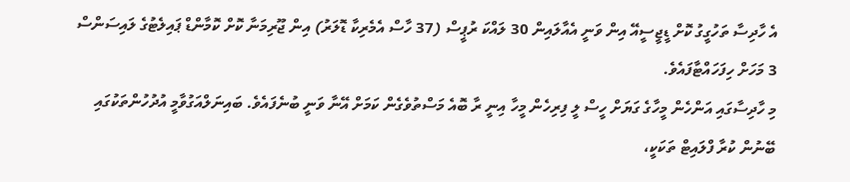އެ ހާދިސާ ތަހުގީގު ކޮށް ޑީޖީސީއޭ އިން ވަނީ އެއާލައިން 30 ލައްކަ ރުޕީސް (37 ހާސް އެމެރިކާ ޑޮލަރު) އިން ޖޫރިމަނާ ކޮށް ކޮމާންޑް ޕައިލެޓުގެ ލައިސަންސް 3 މަހަށް ހިފަހައްޓާފައެވެ.
މި ހާދިސާގައި އަންހެން މީހާގެ ގަޔަށް ހީސް ލީ ފިރިހެން މީހާ އިނީ ރާ ބޮއެ މަސްތުވެގެން ކަމަށް އޭނާ ވަނީ ބުނެފައެވެ. ބައިނަލްއަގުވާމީ އުދުހުންތަކުގައި ބޭނުން ކުރާ ފްލައިޓް ތަކަކީ،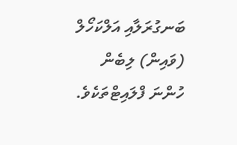ބަނގުރަލާއި އަލްކަހޯލް (ވައިން) ލިބެން ހުންނަ ފްލައިޓްތަކެވެ.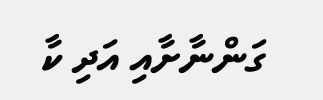ގަންނާށާއި އަދި ކާ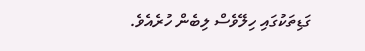ގަޑިތަކުގައި ހިލޭވެސް ލިބެން ހުރެއެވެ.